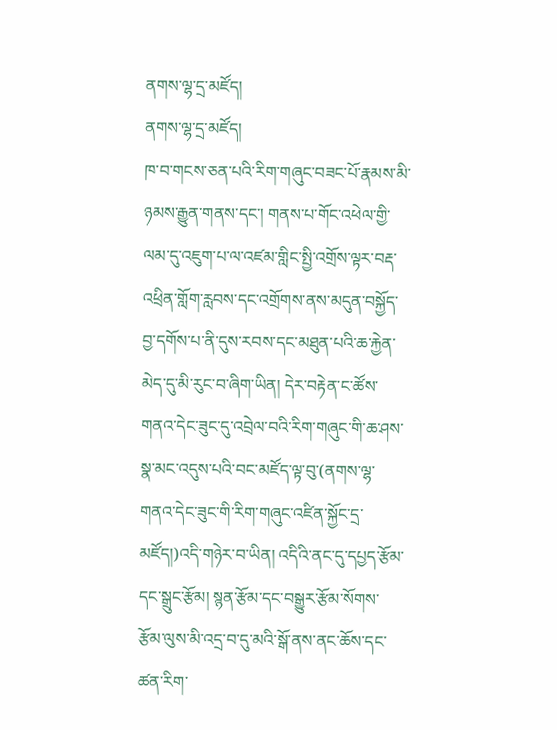ནགས་ལྷ་དྲ་མཛོད།
ནགས་ལྷ་དྲ་མཛོད།
ཁ་བ་གངས་ཅན་པའི་རིག་གཞུང་བཟང་པོ་རྣམས་མི་ཉམས་རྒྱུན་གནས་དང་། གནས་པ་གོང་འཕེལ་གྱི་ལམ་དུ་འཇུག་པ་ལ་འཛམ་གླིང་སྤྱི་འགྲོས་ལྟར་བརྡ་འཕྲིན་གློག་རླབས་དང་འགྲོགས་ནས་མདུན་བསྐྱོད་བྱ་དགོས་པ་ནི་དུས་རབས་དང་མཐུན་པའི་ཆ་རྐྱེན་མེད་དུ་མི་རུང་བ་ཞིག་ཡིན། དེར་བརྟེན་ང་ཚོས་གནའ་དེང་ཟུང་དུ་འབྲེལ་བའི་རིག་གཞུང་གི་ཆ་ཤས་སྣ་མང་འདུས་པའི་བང་མཛོད་ལྟ་བུ་(ནགས་ལྷ་གནའ་དེང་ཟུང་གི་རིག་གཞུང་འཛིན་སྐྱོང་དྲ་མཛོད།)འདི་གཉེར་བ་ཡིན། འདིའི་ནང་དུ་དཔྱད་རྩོམ་དང་སྒྲུང་རྩོམ། སྙན་རྩོམ་དང་བསྒྱུར་རྩོམ་སོགས་རྩོམ་ལུས་མི་འདྲ་བ་དུ་མའི་སྒོ་ནས་ནང་ཆོས་དང་ཚན་རིག་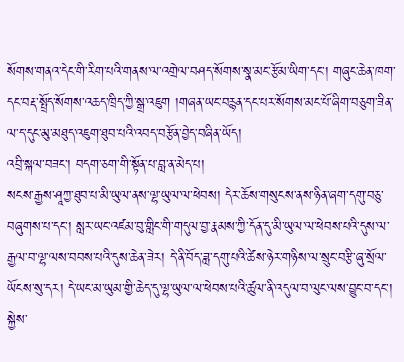སོགས་གནའ་དེང་གི་རིག་པའི་གནས་ལ་འགྲེལ་བཤད་སོགས་སྣ་མང་རྩོམ་ཡིག་དང་། གཞུང་ཆེན་ཁག་དང་བརྡ་སྤྲོད་སོགས་འཆད་ཁྲིད་ཀྱི་སྒྲ་འཇུག །གཞན་ཡང་བརྙན་དང་པར་སོགས་མང་པོ་ཞིག་བཅུག་ཟིན་ལ་ད་དུང་མུ་མཐུད་འཇུག་ཐུབ་པའི་འབད་བརྩོན་བྱེད་བཞིན་ཡོད།
འབྲི་སྐལ་བཟང་། བདག་ཅག་གི་སྟོན་པ་བླ་ན་མེད་པ།
སངས་རྒྱས་ཤཱཀྱ་ཐུབ་པ་མི་ཡུལ་ནས་ལྷ་ཡུལ་ལ་ཕེབས། དེར་ཆོས་གསུངས་ནས་ཉིན་ཞག་དགུ་བཅུ་བཞུགས་པ་དང་། སླར་ཡང་འཛམ་བུ་གླིང་གི་གདུལ་བྱ་རྣམས་ཀྱི་དོན་དུ་མི་ཡུལ་ལ་ཕེབས་པའི་དུས་ལ་རྒྱལ་བ་ལྷ་ལས་བབས་པའི་དུས་ཆེན་ཟེར། དེ་ནི་བོད་ཟླ་དགུ་པའི་ཚེས་ཉེར་གཉིས་ལ་སྲུང་བརྩི་ཞུ་སྲོལ་ཡོངས་སུ་དར། དེ་ཡང་མ་ཡུམ་གྱི་ཆེད་དུ་ལྷ་ཡུལ་ལ་ཕེབས་པའི་ཚུལ་ནི་འདུལ་བ་ལུང་ལས་བྱུང་བ་དང་། སྐྱེས་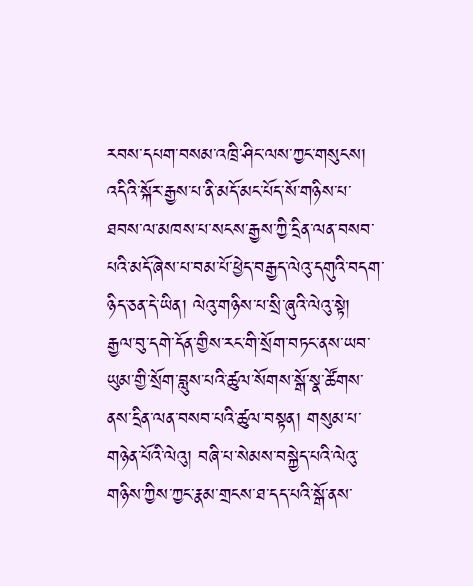རབས་དཔག་བསམ་འཁྲི་ཤིང་ལས་ཀྱང་གསུངས། འདིའི་སྐོར་རྒྱས་པ་ནི་མདོ་མང་པོད་སོ་གཉིས་པ་ཐབས་ལ་མཁས་པ་སངས་རྒྱས་ཀྱི་དྲིན་ལན་བསབ་པའི་མདོ་ཞེས་པ་བམ་པོ་ཕྱེད་བརྒྱད་ལེའུ་དགུའི་བདག་ཉིད་ཅན་དེ་ཡིན། ལེའུ་གཉིས་པ་སྲི་ཞུའི་ལེའུ་སྟེ། རྒྱལ་བུ་དགེ་དོན་གྱིས་རང་གི་སྲོག་བཏང་ནས་ཡབ་ཡུམ་གྱི་སྲོག་བླུས་པའི་ཚུལ་སོགས་སྒོ་སྣ་ཚོགས་ནས་དྲིན་ལན་བསབ་པའི་ཚུལ་བསྟན། གསུམ་པ་གཉེན་པོའི་ལེའུ། བཞི་པ་སེམས་བསྐྱེད་པའི་ལེའུ་གཉིས་ཀྱིས་ཀྱང་རྣམ་གྲངས་ཐ་དད་པའི་སྒོ་ནས་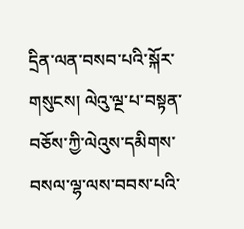དྲིན་ལན་བསབ་པའི་སྐོར་གསུངས། ལེའུ་ལྔ་པ་བསྟན་བཅོས་ཀྱི་ལེའུས་དམིགས་བསལ་ལྷ་ལས་བབས་པའི་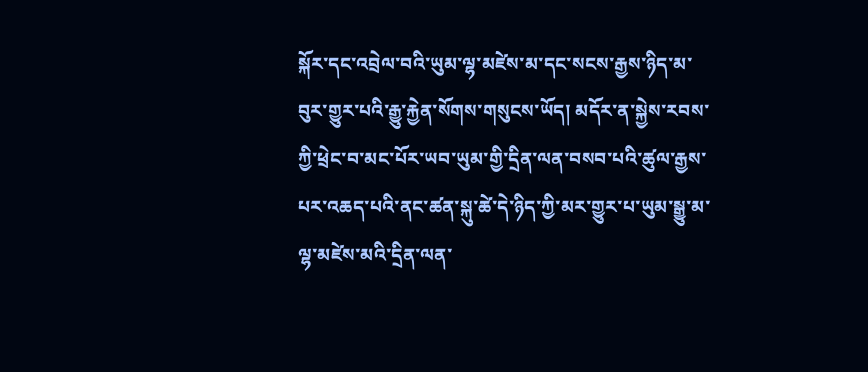སྐོར་དང་འབྲེལ་བའི་ཡུམ་ལྷ་མཛེས་མ་དང་སངས་རྒྱས་ཉིད་མ་བུར་གྱུར་པའི་རྒྱུ་རྐྱེན་སོགས་གསུངས་ཡོད། མདོར་ན་སྐྱེས་རབས་ཀྱི་ཕྲེང་བ་མང་པོར་ཡབ་ཡུམ་གྱི་དྲིན་ལན་བསབ་པའི་ཚུལ་རྒྱས་པར་འཆད་པའི་ནང་ཚན་སྐུ་ཚེ་དེ་ཉིད་ཀྱི་མར་གྱུར་པ་ཡུམ་སྒྱུ་མ་ལྷ་མཛེས་མའི་དྲིན་ལན་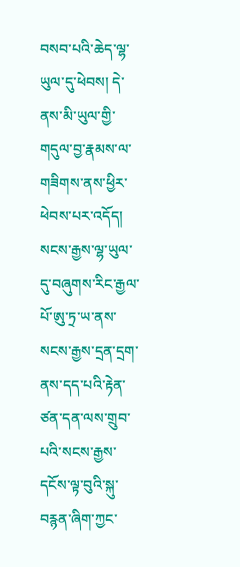བསབ་པའི་ཆེད་ལྷ་ཡུལ་དུ་ཕེབས། དེ་ནས་མི་ཡུལ་གྱི་གདུལ་བྱ་རྣམས་ལ་གཟིགས་ནས་ཕྱིར་ཕེབས་པར་འདོད། སངས་རྒྱས་ལྷ་ཡུལ་དུ་བཞུགས་རིང་རྒྱལ་པོ་ཨུ་ཏྲ་ཡ་ནས་སངས་རྒྱས་དྲན་དྲག་ནས་དད་པའི་རྟེན་ཙན་དན་ལས་གྲུབ་པའི་སངས་རྒྱས་དངོས་ལྟ་བུའི་སྐུ་བརྙན་ཞིག་ཀྱང་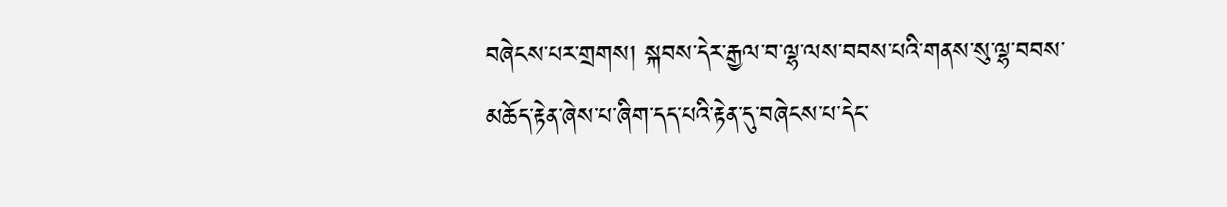བཞེངས་པར་གྲགས། སྐབས་དེར་རྒྱལ་བ་ལྷ་ལས་བབས་པའི་གནས་སུ་ལྷ་བབས་མཆོད་རྟེན་ཞེས་པ་ཞིག་དད་པའི་རྟེན་དུ་བཞེངས་པ་དེང་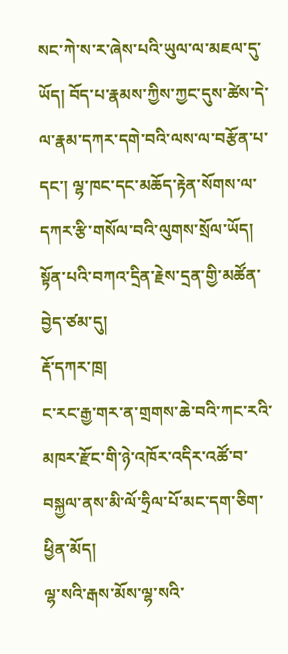སང་ཀེ་ས་ར་ཞེས་པའི་ཡུལ་ལ་མཇལ་དུ་ཡོད། བོད་པ་རྣམས་ཀྱིས་ཀྱང་དུས་ཚེས་དེ་ལ་རྣམ་དཀར་དགེ་བའི་ལས་ལ་བརྩོན་པ་དང་། ལྷ་ཁང་དང་མཆོད་རྟེན་སོགས་ལ་དཀར་རྩི་གསོལ་བའི་ལུགས་སྲོལ་ཡོད། སྟོན་པའི་བཀའ་དྲིན་རྗེས་དྲན་གྱི་མཚོན་བྱེད་ཙམ་དུ།
རྡོ་དཀར་ཁྲ།
ང་རང་རྒྱ་གར་ན་གྲགས་ཆེ་བའི་ཀང་རའི་མཁར་རྫོང་གི་ཉེ་འཁོར་འདིར་འཚོ་བ་བསྐྱལ་ནས་མི་ལོ་ཧྲིལ་པོ་མང་དག་ཅིག་ཕྱིན་མོད།
ལྷ་སའི་རྒས་མོས་ལྷ་སའི་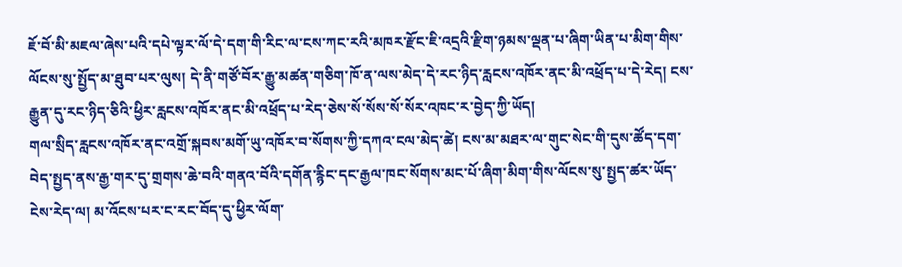ཇོ་བོ་མི་མཇལ་ཞེས་པའི་དཔེ་ལྟར་ལོ་དེ་དག་གི་རིང་ལ་ངས་ཀང་རའི་མཁར་རྫོང་ཇི་འདྲའི་རྫིག་ཉམས་ལྡན་པ་ཞིག་ཡིན་པ་མིག་གིས་ལོངས་སུ་སྤྱོད་མ་ཐུབ་པར་ལུས། དེ་ནི་གཙོ་བོར་རྒྱུ་མཚན་གཅིག་ཁོ་ན་ལས་མེད་དེ་རང་ཉིད་རླངས་འཁོར་ནང་མི་འཕྲོད་པ་དེ་རེད། ངས་རྒྱུན་དུ་རང་ཉིད་ཅིའི་ཕྱིར་རླངས་འཁོར་ནང་མི་འཕྲོད་པ་རེད་ཅེས་སོ་སོས་སོ་སོར་འཁང་ར་བྱེད་ཀྱི་ཡོད།
གལ་སྲིད་རླངས་འཁོར་ནང་འགྲོ་སྐབས་མགོ་ཡུ་འཁོར་བ་སོགས་ཀྱི་དཀའ་ངལ་མེད་ཚེ། ངས་མ་མཐར་ལ་གུང་སེང་གི་དུས་ཚོད་དག་བེད་སྤྱད་ནས་རྒྱ་གར་དུ་གྲགས་ཆེ་བའི་གནའ་བོའི་དགོན་རྙིང་དང་རྒྱལ་ཁང་སོགས་མང་པོ་ཞིག་མིག་གིས་ལོངས་སུ་སྤྱད་ཚར་ཡོད་ངེས་རེད་ལ། མ་འོངས་པར་ང་རང་བོད་དུ་ཕྱིར་ལོག་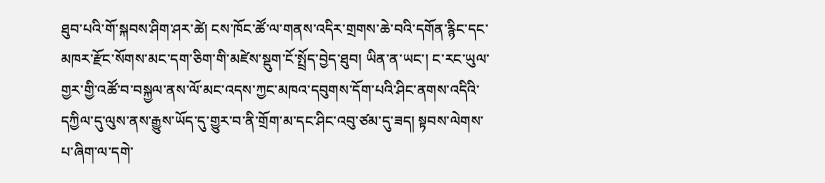ཐུབ་པའི་གོ་སྐབས་ཤིག་ཤར་ཚེ། ངས་ཁོང་ཚོ་ལ་གནས་འདིར་གྲགས་ཆེ་བའི་དགོན་རྙིང་དང་མཁར་རྫོང་སོགས་མང་དག་ཅིག་གི་མཛེས་སྡུག་ངོ་སྤྲོད་བྱེད་ཐུབ། ཡིན་ན་ཡང་། ང་རང་ཡུལ་གྱར་གྱི་འཚོ་བ་བསྐྱལ་ནས་ལོ་མང་འདས་ཀྱང་མཁའ་དབུགས་དོག་པའི་ཤིང་ནགས་འདིའི་དཀྱིལ་དུ་ལུས་ནས་རྒྱུས་ཡོད་དུ་གྱུར་བ་ནི་གྲོག་མ་དང་ཤིང་འབུ་ཙམ་དུ་ཟད། སྟབས་ལེགས་པ་ཞིག་ལ་དགེ་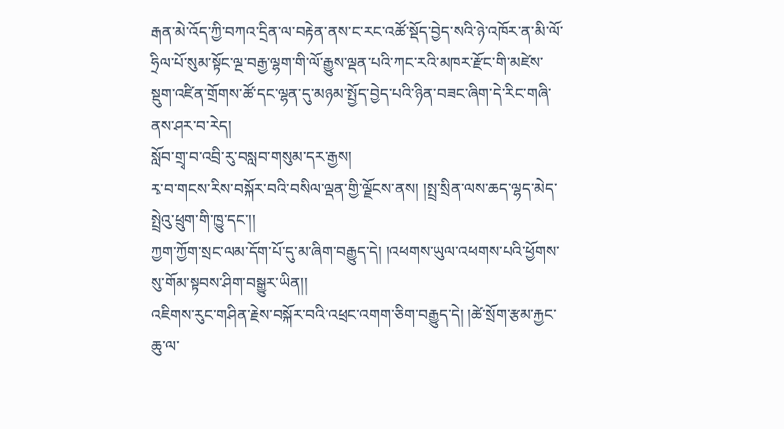རྒན་མེ་འོད་ཀྱི་བཀའ་དྲིན་ལ་བརྟེན་ནས་ང་རང་འཚོ་སྡོད་བྱེད་སའི་ཉེ་འཁོར་ན་མི་ལོ་ཧྲིལ་པོ་སུམ་སྟོང་ལྔ་བརྒྱ་ལྷག་གི་ལོ་རྒྱུས་ལྡན་པའི་ཀང་རའི་མཁར་རྫོང་གི་མཛེས་སྡུག་འཛིན་གྲོགས་ཚོ་དང་ལྷན་དུ་མཉམ་སྤྱོད་བྱེད་པའི་ཉིན་བཟང་ཞིག་དེ་རིང་གཞི་ནས་ཤར་བ་རེད།
སློབ་གྲྭ་བ་འབྲི་རུ་བསླབ་གསུམ་དར་རྒྱས།
རྭ་བ་གངས་རིས་བསྐོར་བའི་བསིལ་ལྡན་གྱི་ལྗོངས་ནས། །སྤྲ་སྲིན་ལས་ཆད་ལྷད་མེད་སྤྲེའུ་ཕྲུག་གི་ཁྱུ་དང་།།
ཀྱག་ཀྱོག་སྲང་ལམ་དོག་པོ་དུ་མ་ཞིག་བརྒྱུད་དེ། །འཕགས་ཡུལ་འཕགས་པའི་ཕྱོགས་སུ་གོམ་སྟབས་ཤིག་བསྒྱུར་ཡིན།།
འཇིགས་རུང་གཤིན་རྗེས་བསྐོར་བའི་འཕྲང་འགག་ཅིག་བརྒྱུད་དེ། །ཚེ་སྲོག་རྩམ་རྐྱང་ཆུ་ལ་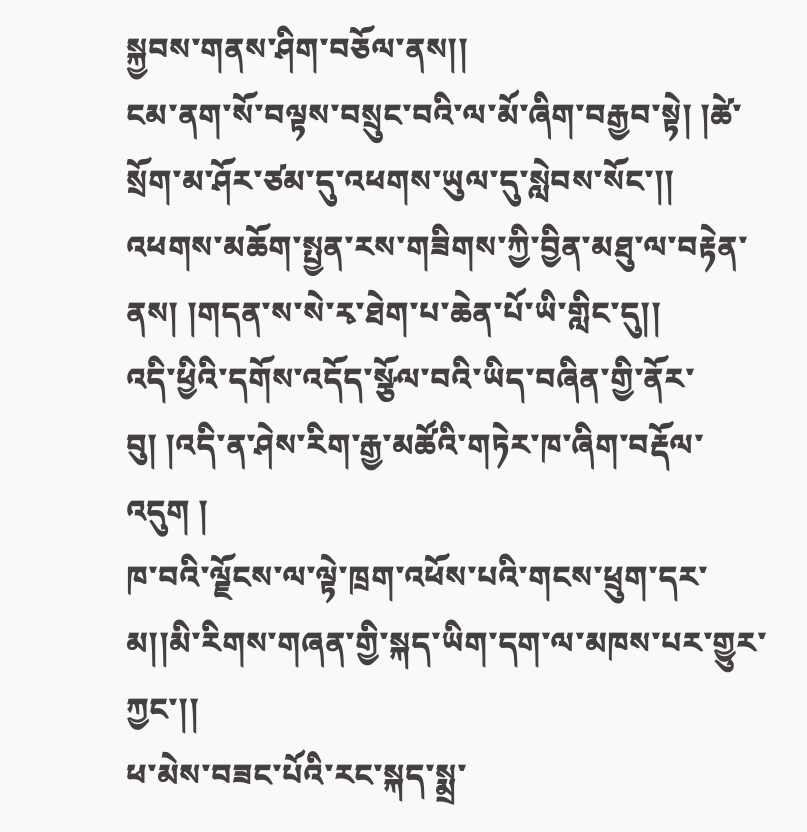སྐྱབས་གནས་ཤིག་བཅོལ་ནས།།
ངམ་ནག་སོ་བལྟས་བསྲུང་བའི་ལ་མོ་ཞིག་བརྒྱབ་སྟེ། །ཚེ་སྲོག་མ་ཤོར་ཙམ་དུ་འཕགས་ཡུལ་དུ་སླེབས་སོང་།།
འཕགས་མཆོག་སྤྱན་རས་གཟིགས་ཀྱི་བྱིན་མཐུ་ལ་བརྟེན་ནས། །གདན་ས་སེ་རྭ་ཐེག་པ་ཆེན་པོ་ཡི་གླིང་དུ།།
འདི་ཕྱིའི་དགོས་འདོད་སྩོལ་བའི་ཡིད་བཞིན་གྱི་ནོར་བུ། །འདི་ན་ཤེས་རིག་རྒྱ་མཚོའི་གཏེར་ཁ་ཞིག་བརྡོལ་འདུག །
ཁ་བའི་ལྗོངས་ལ་ལྟེ་ཁྲག་འཕོས་པའི་གངས་ཕྲུག་དར་མ།།མི་རིགས་གཞན་གྱི་སྐད་ཡིག་དག་ལ་མཁས་པར་གྱུར་ཀྱང་།།
ཕ་མེས་བཟང་པོའི་རང་སྐད་སྨྲ་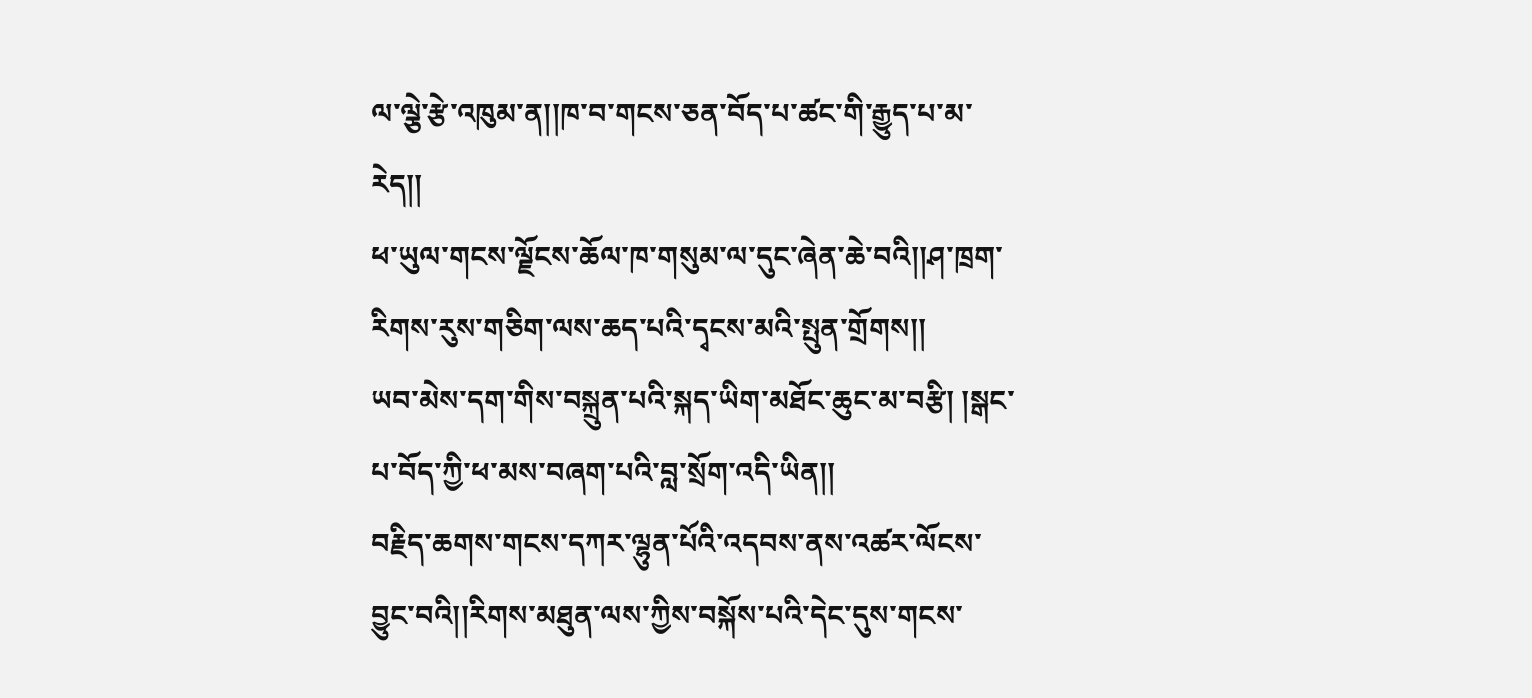ལ་ལྕེ་རྩེ་འཁུམ་ན།།ཁ་བ་གངས་ཅན་བོད་པ་ཚང་གི་རྒྱུད་པ་མ་རེད།།
ཕ་ཡུལ་གངས་ལྗོངས་ཆོལ་ཁ་གསུམ་ལ་དུང་ཞེན་ཆེ་བའི།།ཤ་ཁྲག་རིགས་རུས་གཅིག་ལས་ཆད་པའི་དྭངས་མའི་སྤུན་གྲོགས།།
ཡབ་མེས་དག་གིས་བསྐྲུན་པའི་སྐད་ཡིག་མཐོང་ཆུང་མ་བརྩི། །སྒང་པ་བོད་ཀྱི་ཕ་མས་བཞག་པའི་བླ་སྲོག་འདི་ཡིན།།
བརྗིད་ཆགས་གངས་དཀར་ལྷུན་པོའི་འདབས་ནས་འཚར་ལོངས་བྱུང་བའི།།རིགས་མཐུན་ལས་ཀྱིས་བསྐོས་པའི་དེང་དུས་གངས་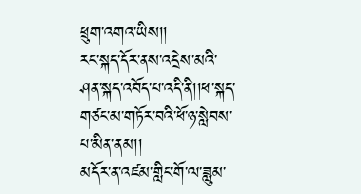ཕྲུག་འགའ་ཡིས།།
རང་སྐད་དོར་ནས་འདྲེས་མའི་ཤན་སྐད་འབོད་པ་འདི་ནི།།ཕ་སྐད་གཙང་མ་གཏོར་བའི་ཕོ་ཉ་སླེབས་པ་མིན་ནམ།།
མདོར་ན་འཛམ་གླིང་གོ་ལ་ཟླུམ་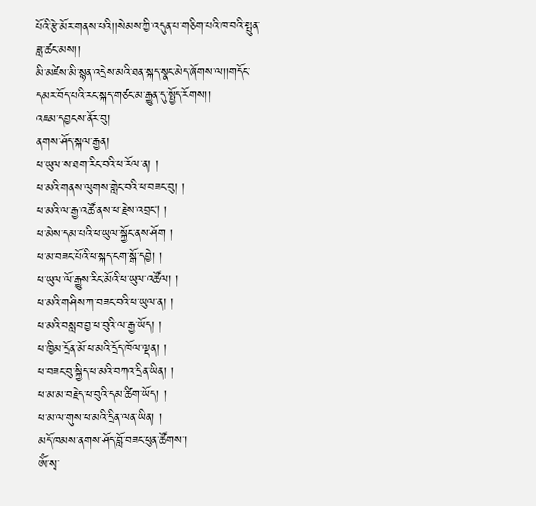པོའི་རྩེ་མོར་གནས་པའི།།སེམས་ཀྱི་འདུན་པ་གཅིག་པའི་ཁ་བའི་སྤུན་ཟླ་ཚང་མས།།
མི་མཛེས་མི་སྙན་འདྲེས་མའི་ཐན་སྐད་སྣང་མེད་ཞོགས་ལ།།གདོང་དམར་བོད་པའི་རང་སྐད་གཙང་མ་རྒྱུན་དུ་སྤྱོད་རོགས།།
འཇམ་དབྱངས་ནོར་བུ།
ནགས་ཤོད་སྐལ་རྒྱན།
ཕ་ཡུལ་ས་ཐག་རིང་བའི་ཕ་རོལ་ན། །
ཕ་མའི་གནས་ལུགས་གླེང་བའི་ཕ་བཟང་བུ། །
ཕ་མའི་ལ་རྒྱ་འཚོ་ནས་ཕ་རྗེས་འབྲང། །
ཕ་མེས་དམ་པའི་ཕ་ཡུལ་སྐྱོང་ནས་ཤོག །
ཕ་མ་བཟང་པོའི་ཕ་སྐད་ངག་སྒོ་དབྱེ། །
ཕ་ཡུལ་ལོ་རྒྱུས་རིང་མོའི་ཕ་ཡུལ་འཚོལ། །
ཕ་མའི་གཤིས་ཀ་བཟང་བའི་ཕ་ཡུལ་ན། །
ཕ་མའི་བསླབ་བྱ་ཕ་བུའི་ལ་རྒྱ་ཡོད། །
ཕ་ཁྱིམ་དྲོན་མོ་ཕ་མའི་དྲོད་ཁོལ་ལྡན། །
ཕ་བཟང་བུ་སྐྱིད་ཕ་མའི་བཀའ་དྲིན་ཡིན། །
ཕ་མ་མ་བརྗེད་ཕ་བུའི་དམ་ཚིག་ཡོད། །
ཕ་མ་ལ་གུས་ཕ་མའི་དྲིན་ལན་ཡིན། །
མདོ་ཁམས་ནགས་ཤོད་བློ་བཟང་ཕུན་ཚོགས་།
ཨོཾ་སྭ་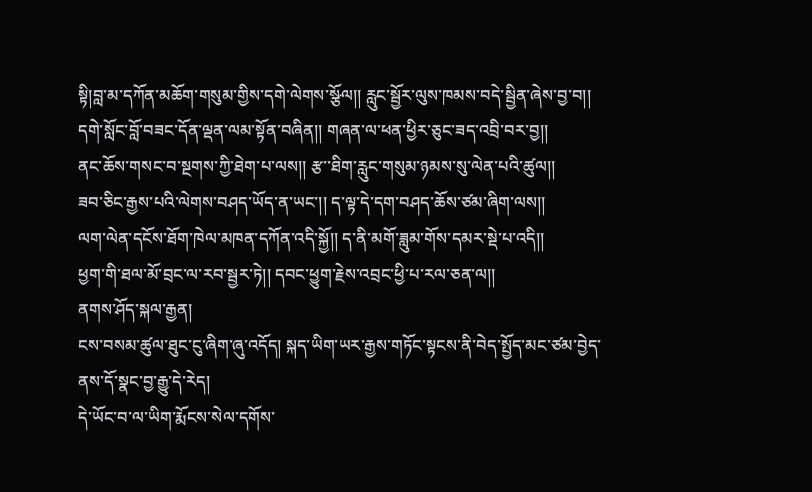སྟི།བླ་མ་དཀོན་མཆོག་གསུམ་གྱིས་དགེ་ལེགས་སྩོལ།། རླུང་སྦྱོར་ལུས་ཁམས་བདེ་སྦྱིན་ཞེས་བྱ་བ།།
དགེ་སློང་བློ་བཟང་དོན་ལྡན་ལམ་སྟོན་བཞིན།། གཞན་ལ་ཕན་ཕྱིར་ཅུང་ཟད་འབྲི་བར་བྱ།།
ནང་ཆོས་གསང་བ་སྔགས་ཀྱི་ཐེག་པ་ལས།། རྩ་་ཐིག་རླུང་གསུམ་ཉམས་སུ་ལེན་པའི་ཚུལ།།
ཟབ་ཅིང་རྒྱས་པའི་ལེགས་བཤད་ཡོད་ན་ཡང་།། ད་ལྟ་དེ་དག་བཤད་ཆོས་ཙམ་ཞིག་ལས།།
ལག་ལེན་དངོས་ཐོག་ཁེལ་མཁན་དཀོན་འདི་སྐྱོ།། ད་ནི་མགོ་ཟླུམ་གོས་དམར་སྡེ་པ་འདི།།
ཕྱག་གི་ཐལ་མོ་བྲང་ལ་རབ་སྦྱར་ཏེ།། དབང་ཕྱུག་རྗེས་འབྲང་ཕྱི་པ་རལ་ཅན་ལ།།
ནགས་ཤོད་སྐལ་རྒྱན།
ངས་བསམ་ཚུལ་ཐུང་ངུ་ཞིག་ཞུ་འདོད། སྐད་ཡིག་ཡར་རྒྱས་གཏོང་སྟངས་ནི་བེད་སྤྱོད་མང་ཙམ་བྱེད་ནས་དོ་སྣང་བྱ་རྒྱུ་དེ་རེད།
དེ་ཡོང་བ་ལ་ཡིག་རྨོངས་སེལ་དགོས་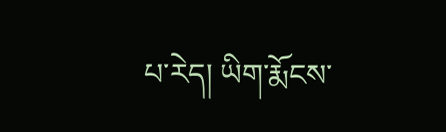པ་རེད། ཡིག་རྨོངས་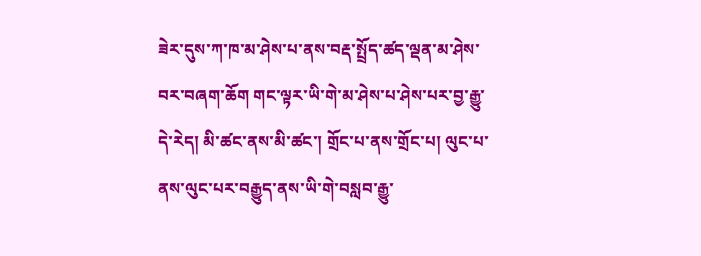ཟེར་དུས་ཀ་ཁ་མ་ཤེས་པ་ནས་བརྡ་སྤྲོད་ཚད་ལྡན་མ་ཤེས་བར་བཞག་ཆོག གང་ལྟར་ཡི་གེ་མ་ཤེས་པ་ཤེས་པར་བྱ་རྒྱུ་དེ་རེད། མི་ཚང་ནས་མི་ཚང་། གྲོང་པ་ནས་གྲོང་པ། ལུང་པ་ནས་ལུང་པར་བརྒྱུད་ནས་ཡི་གེ་བསླབ་རྒྱུ་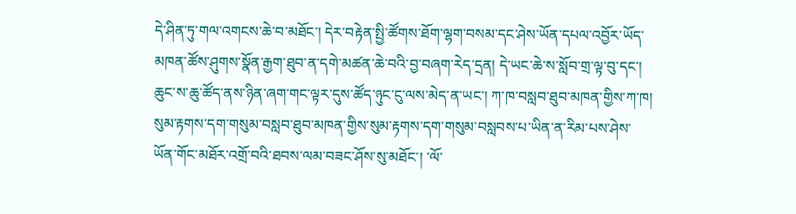དེ་ཤིན་ཏུ་གལ་འགངས་ཆེ་བ་མཐོང་། དེར་བརྟེན་སྤྱི་ཚོགས་ཐོག་ལྷག་བསམ་དང་ཤེས་ཡོན་དཔལ་འབྱོར་ཡོད་མཁན་ཚོས་ཤུགས་སྣོན་རྒྱག་ཐུབ་ན་དགེ་མཚན་ཆེ་བའི་བྱ་བཞག་རེད་དྲན། དེ་ཡང་ཆེ་ས་སློབ་གྲ་ལྟ་བུ་དང་། ཆུང་ས་ཆུ་ཚོད་ནས་ཉིན་ཞག་གང་ལྟར་དུས་ཚོད་ཉུང་ངུ་ལས་མེད་ན་ཡང་། ཀ་ཁ་བསླབ་ཐུབ་མཁན་གྱིས་ཀ་ཁ། སུམ་རྟགས་དག་གསུམ་བསླབ་ཐུབ་མཁན་གྱིས་སུམ་རྟགས་དག་གསུམ་བསླབས་པ་ཡིན་ན་རིམ་པས་ཤེས་ཡོན་གོང་མཐོར་འགྲོ་བའི་ཐབས་ལམ་བཟང་ཤོས་སུ་མཐོང་། ་ལོ་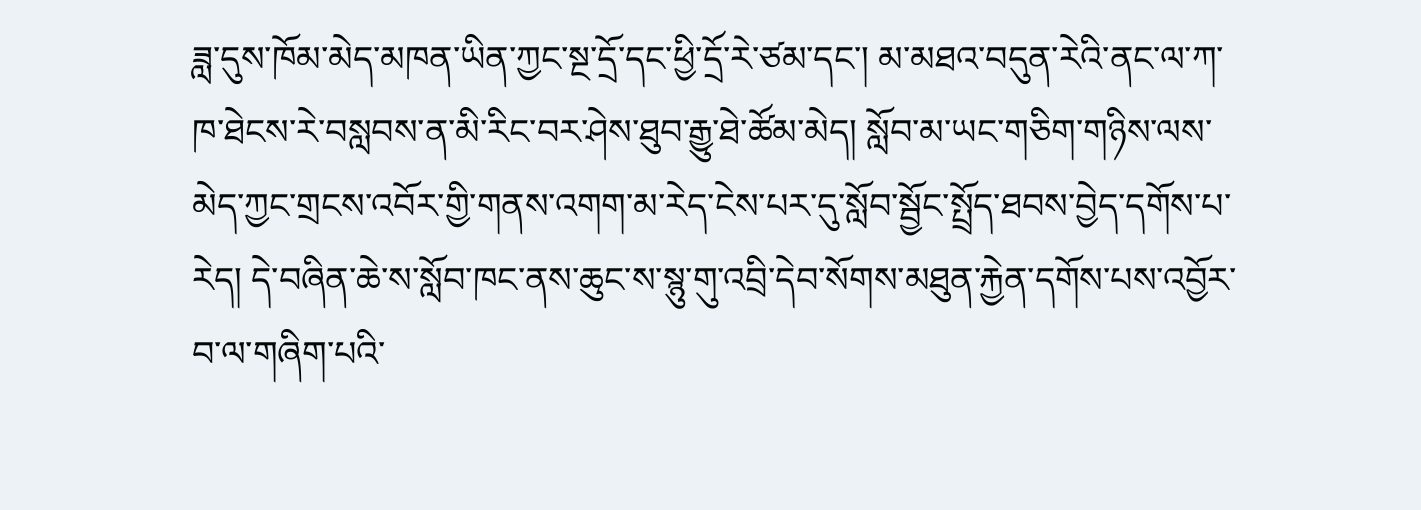ཟླ་དུས་ཁོམ་མེད་མཁན་ཡིན་ཀྱང་སྔ་དྲོ་དང་ཕྱི་དྲོ་རེ་ཙམ་དང་། མ་མཐའ་བདུན་རེའི་ནང་ལ་ཀ་ཁ་ཐེངས་རེ་བསླབས་ན་མི་རིང་བར་ཤེས་ཐུབ་རྒྱུ་ཐེ་ཚོམ་མེད། སློབ་མ་ཡང་གཅིག་གཉིས་ལས་མེད་ཀྱང་གྲངས་འབོར་གྱི་གནས་འགག་མ་རེད་ངེས་པར་དུ་སློབ་སྦྱོང་སྤྲོད་ཐབས་བྱེད་དགོས་པ་རེད། དེ་བཞིན་ཆེ་ས་སློབ་ཁང་ནས་ཆུང་ས་སྙུ་གུ་འབྲི་དེབ་སོགས་མཐུན་རྐྱེན་དགོས་པས་འབྱོར་བ་ལ་གཞིག་པའི་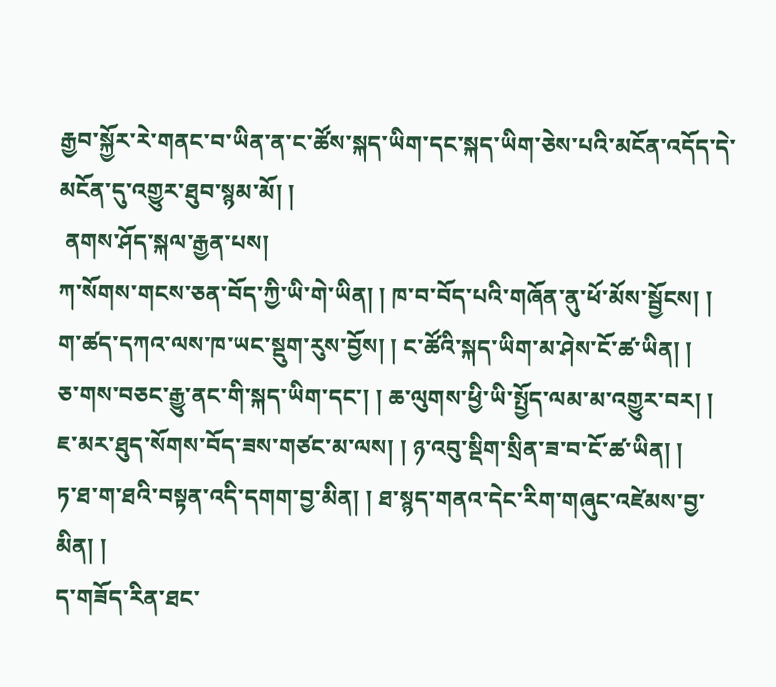རྒྱབ་སྐྱོར་རེ་གནང་བ་ཡིན་ན་ང་ཚོས་སྐད་ཡིག་དང་སྐད་ཡིག་ཅེས་པའི་མངོན་འདོད་དེ་མངོན་དུ་འགྱུར་ཐུབ་སྙམ་མོ། །
 ནགས་ཤོད་སྐལ་རྒྱན་པས།
ཀ་སོགས་གངས་ཅན་བོད་ཀྱི་ཡི་གེ་ཡིན། ། ཁ་བ་བོད་པའི་གཞོན་ནུ་ཕོ་མོས་སྦྱོངས། །
ག་ཚད་དཀའ་ལས་ཁ་ཡང་སྡུག་རུས་བྱོས། ། ང་ཚོའི་སྐད་ཡིག་མ་ཤེས་ངོ་ཚ་ཡིན། །
ཅ་གས་བཅང་རྒྱུ་ནང་གི་སྐད་ཡིག་དང་། ། ཆ་ལུགས་ཕྱི་ཡི་སྤྱོད་ལམ་མ་འགྱུར་བར། །
ཇ་མར་ཐུད་སོགས་བོད་ཟས་གཙང་མ་ལས། ། ཉ་འབུ་སྡིག་སྲིན་ཟ་བ་ངོ་ཚ་ཡིན། །
ཏ་ཐ་ག་ཐའི་བསྟན་འདི་དགག་བྱ་མིན། ། ཐ་སྙད་གནའ་དེང་རིག་གཞུང་འཛེམས་བྱ་མིན། །
ད་གཟོད་རིན་ཐང་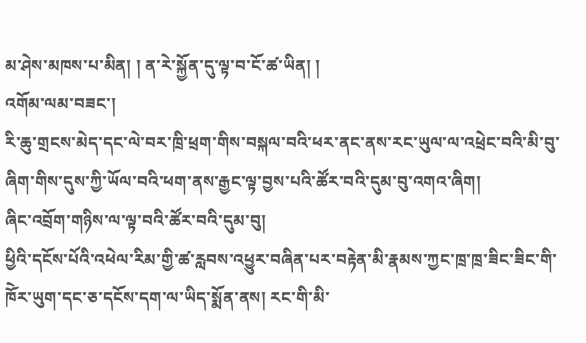མ་ཤེས་མཁས་པ་མིན། ། ན་རེ་སྐྱོན་དུ་ལྟ་བ་ངོ་ཚ་ཡིན། །
འགོམ་ལམ་བཟང་།
རི་ཆུ་གྲངས་མེད་དང་ལེ་བར་ཁྲི་ཕྲག་གིས་བསྐལ་བའི་ཕར་ནང་ནས་རང་ཡུལ་ལ་འཕྲེང་བའི་མི་བུ་
ཞིག་གིས་དུས་ཀྱི་ཡོལ་བའི་ཕག་ནས་རྒྱང་ལྟ་བྱས་པའི་ཚོར་བའི་དུམ་བུ་འགའ་ཞིག།
ཞིང་འབྲོག་གཉིས་ལ་ལྟ་བའི་ཚོར་བའི་དུམ་བུ།
ཕྱིའི་དངོས་པོའི་འཕེལ་རིམ་གྱི་ཚ་རླབས་འཕྱུར་བཞིན་པར་བརྟེན་མི་རྣམས་ཀྱང་ཁྲ་ཁྲ་ཟིང་ཟིང་གི་ཁོེར་ཡུག་དང་ཅ་དངོས་དག་ལ་ཡིད་སྨོན་ནས། རང་གི་མི་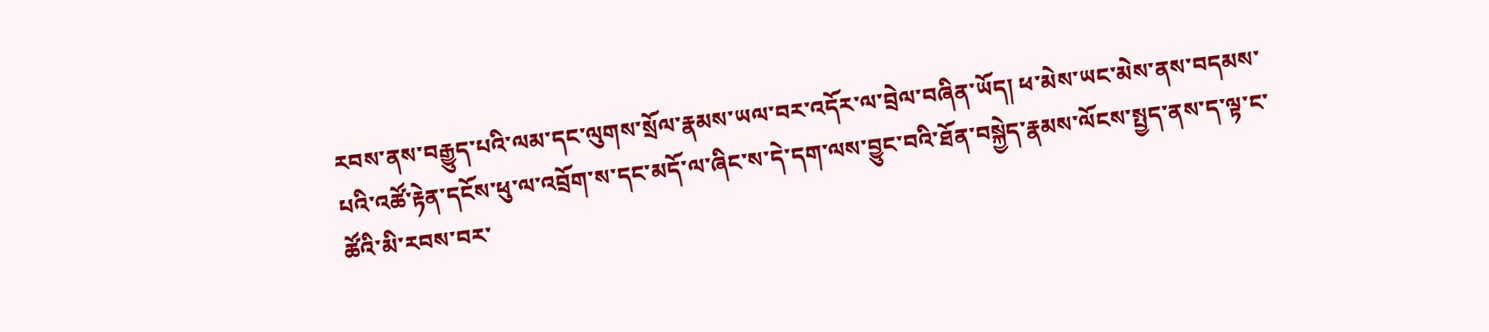རབས་ནས་བརྒྱུད་པའི་ལམ་དང་ལུགས་སྲོལ་རྣམས་ཡལ་བར་འདོར་ལ་བྲེལ་བཞིན་ཡོད། ཕ་མེས་ཡང་མེས་ནས་བདམས་པའི་འཚོ་རྟེན་དངོས་ཕུ་ལ་འབྲོག་ས་དང་མདོ་ལ་ཞིང་ས་དེ་དག་ལས་བྱུང་བའི་ཐོན་བསྐྱེད་རྣམས་ལོངས་སྤྱད་ནས་ད་ལྟ་ང་ཚོའི་མི་རབས་བར་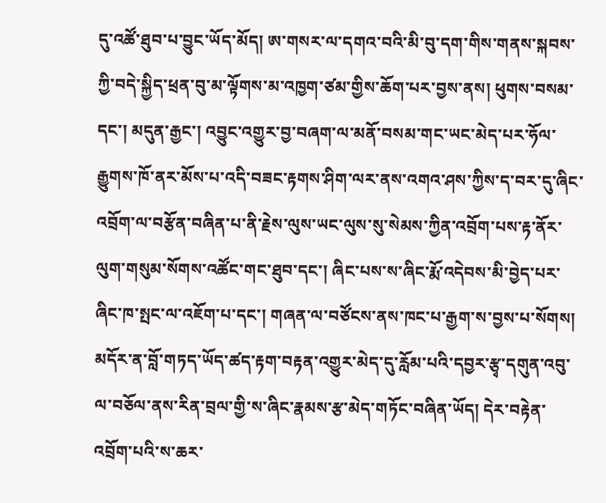དུ་འཚོ་ཐུབ་པ་བྱུང་ཡོད་མོད། ཨ་གསར་ལ་དགའ་བའི་མི་བུ་དག་གིས་གནས་སྐབས་ཀྱི་བདེ་སྐྱིད་ཕྲན་བུ་མ་ལྟོགས་མ་འཁྱག་ཙམ་གྱིས་ཆོག་པར་བྱས་ནས། ཕུགས་བསམ་དང་། མདུན་རྒྱང་། འབྱུང་འགྱུར་བྱ་བཞག་ལ་མནོ་བསམ་གང་ཡང་མེད་པར་ཧོལ་རྒྱུགས་ཁོ་ནར་མོས་པ་འདི་བཟང་རྟགས་ཤིག་ལར་ནས་འགའ་ཤས་ཀྱིས་ད་བར་དུ་ཞིང་འབྲོག་ལ་བརྩོན་བཞིན་པ་ནི་རྗེས་ལུས་ཡང་ལུས་སུ་སེམས་ཀྱིན་འབྲོག་པས་རྟ་ནོར་ལུག་གསུམ་སོགས་འཚོང་གང་ཐུབ་དང་། ཞིང་པས་ས་ཞིང་རྨོ་འདེབས་མི་བྱེད་པར་ཞིང་ཁ་སྤང་ལ་འཇོག་པ་དང་། གཞན་ལ་བཙོངས་ནས་ཁང་པ་རྒྱག་ས་བྱས་པ་སོགས། མདོར་ན་བློ་གཏད་ཡོད་ཚད་རྟག་བརྟན་འགྱུར་མེད་དུ་རློམ་པའི་དབྱར་རྩྭ་དགུན་འབུ་ལ་བཅོལ་ནས་རིན་བྲལ་གྱི་ས་ཞིང་རྣམས་རྩ་མེད་གཏོང་བཞིན་ཡོད། དེར་བརྟེན་འབྲོག་པའི་ས་ཆར་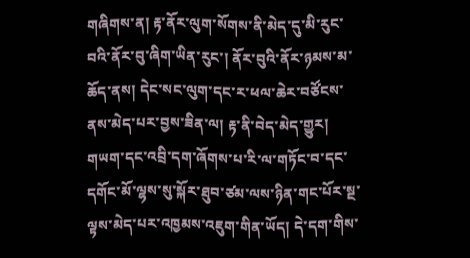གཞིགས་ན། རྟ་ནོར་ལུག་སོགས་ནི་མེད་དུ་མི་རུང་བའི་ནོར་བུ་ཞིག་ཡིན་རུང་། ནོར་བུའི་ནོར་ཉམས་མ་ཆོད་ནས། དེང་སང་ལུག་དང་ར་ཕལ་ཆེར་བཙོངས་ནས་མེད་པར་བྱས་ཟིན་ལ། རྟ་ནི་བེད་མེད་གྱུར། གཡག་དང་འབྲི་དག་ཞོགས་པ་རི་ལ་གཏོང་བ་དང་དགོང་མོ་ལྷས་སུ་སྐོར་ཐུབ་ཙམ་ལས་ཉིན་གང་པོར་སྔ་ལྟས་མེད་པར་འཁྱམས་འཇུག་གིན་ཡོད། དེ་དག་གིས་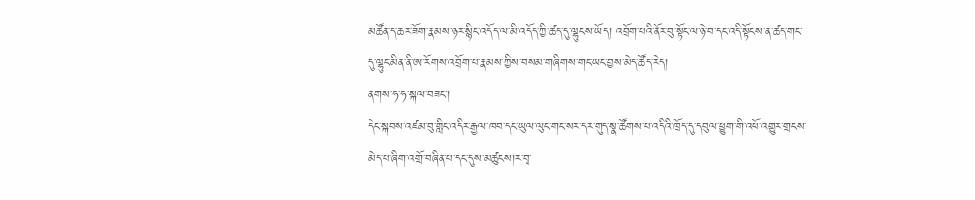མཚོན་ད་ཆར་ཟོག་རྣམས་ཉར་སྙིང་འདོད་ལ་མི་འདོད་ཀྱི་ཚད་དུ་ལྷུངས་ཡོད། འབྲོག་པའི་ནོར་བུ་སྟོང་ལ་ཉེ་བ་དང་འདི་སྟོངས་ན་ཚད་གང་དུ་ལྷུང་མིན་ནི་ཨ་རོགས་འབྲོག་པ་རྣམས་ཀྱིས་བསམ་གཞིགས་གང་ཡང་བྱས་མེད་ཚོད་རེད།
ནགས་ཧ་ཧ་སྐལ་བཟང་།
དེང་སྐབས་འཛམ་བུ་གླིང་འདིར་རྒྱལ་ཁབ་དང་ཡུལ་ལུང་གང་སར་དར་གུད་སྣ་ཚོགས་པ་འདིའི་ཁྲོད་དུ་དབུལ་ཕྱུག་གི་འཕོ་འགྱུར་གྲངས་མེད་པ་ཞིག་འགྲོ་བཞིན་པ་དང་དུས་མཚུངས།ར་བྭ་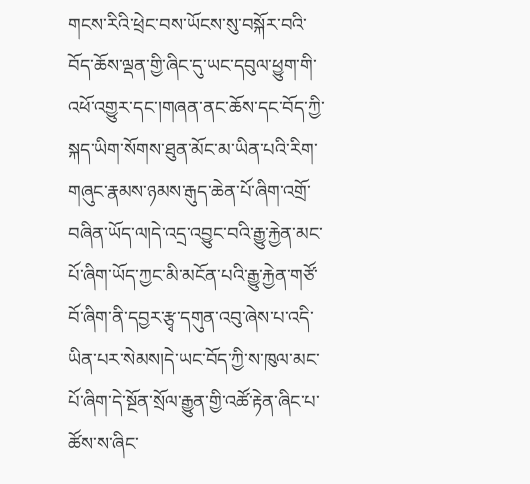གངས་རིའི་ཕྲེང་བས་ཡོངས་སུ་བསྐོར་བའི་བོད་ཆོས་ལྡན་གྱི་ཞིང་དུ་ཡང་དབུལ་ཕྱུག་གི་འཕོ་འགྱུར་དང་།གཞན་ནང་ཆོས་དང་བོད་ཀྱི་སྐད་ཡིག་སོགས་ཐུན་མོང་མ་ཡིན་པའི་རིག་གཞུང་རྣམས་ཉམས་རྒུད་ཆེན་པོ་ཞིག་འགྲོ་བཞིན་ཡོད་ལ།དེ་འདྲ་འབྱུང་བའི་རྒྱུ་རྐྱེན་མང་པོ་ཞིག་ཡོད་ཀྱང་མི་མངོན་པའི་རྒྱུ་རྐྱེན་གཙོ་བོ་ཞིག་ནི་དབྱར་རྩྭ་དགུན་འབུ་ཞེས་པ་འདི་ཡིན་པར་སེམས།དེ་ཡང་བོད་ཀྱི་ས་ཁུལ་མང་པོ་ཞིག་དེ་སྔོན་སྲོལ་རྒྱུན་གྱི་འཚོ་རྟེན་ཞིང་པ་ཚོས་ས་ཞིང་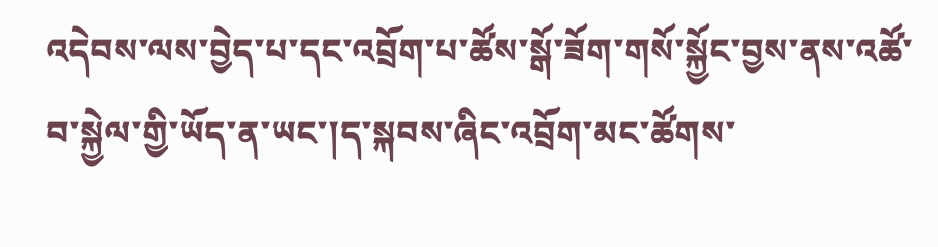འདེབས་ལས་བྱེད་པ་དང་འབྲོག་པ་ཚོས་སྒོ་ཟོག་གསོ་སྐྱོང་བྱས་ནས་འཚོ་བ་སྐྱེལ་གྱི་ཡོད་ན་ཡང་།ད་སྐབས་ཞིང་འབྲོག་མང་ཚོགས་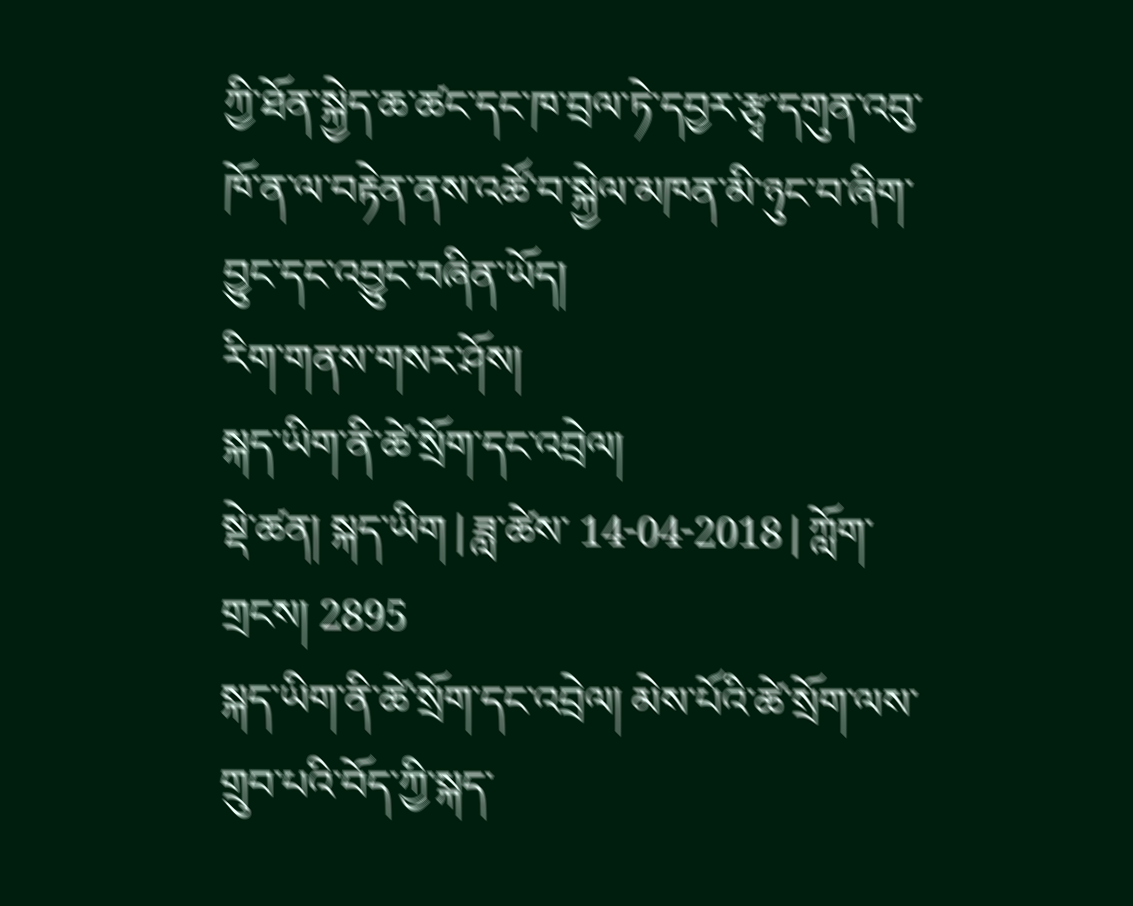ཀྱི་ཐོན་སྐྱེད་ཆ་ཚང་དང་ཁ་བྲལ་ཏེ་དབྱར་རྩྭ་དགུན་འབུ་ཁོ་ན་ལ་བརྟེན་ནས་འཚོ་བ་སྐྱེལ་མཁན་མི་ཉུང་བ་ཞིག་བྱུང་དང་འབྱུང་བཞིན་ཡོད།
རིག་གནས་གསར་ཤོས།
སྐད་ཡིག་ནི་ཚེ་སྲོག་དང་འབྲེལ།
སྡེ་ཚན། སྐད་ཡིག | ཟླ་ཚེས་ 14-04-2018 | ཀློག་གྲངས། 2895
སྐད་ཡིག་ནི་ཚེ་སྲོག་དང་འབྲེལ། མེས་པོའི་ཚེ་སྲོག་ལས་གྲུབ་པའི་བོད་ཀྱི་སྐད་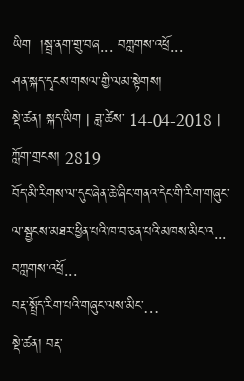ཡིག  །སྦྲ་ནག་གྲུ་བཞ... བཀླགས་འཕྲོ...
ཤན་སྐད་དྭངས་གསལ་གྱི་ལམ་སྟེགས།
སྡེ་ཚན། སྐད་ཡིག | ཟླ་ཚེས་ 14-04-2018 | ཀློག་གྲངས། 2819
བོད་མི་རིགས་ལ་དུང་ཞེན་ཆེ་ཞིང་གནའ་དེང་གི་རིག་གཞུང་ལ་སྦྱངས་མཐར་ཕྱིན་པའི་ཁ་བ་ཅན་པའི་མཁས་མིང་འ... བཀླགས་འཕྲོ...
བརྡ་སྤྲོད་རིག་པའི་གཞུང་ལས་མིང་…
སྡེ་ཚན། བརྡ་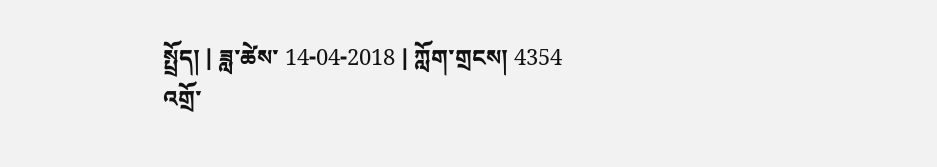སྤྲོད། | ཟླ་ཚེས་ 14-04-2018 | ཀློག་གྲངས། 4354
འགྲོ་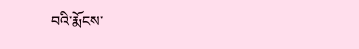བའི་རྨོངས་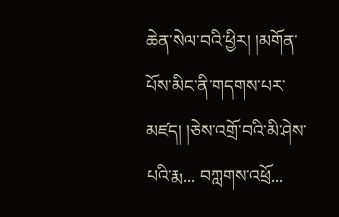ཆེན་སེལ་བའི་ཕྱིར། །མགོན་པོས་མིང་ནི་གདགས་པར་མཛད། །ཅེས་འགྲོ་བའི་མི་ཤེས་པའི་རྨ... བཀླགས་འཕྲོ...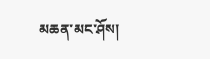མཆན་མང་ཤོས།